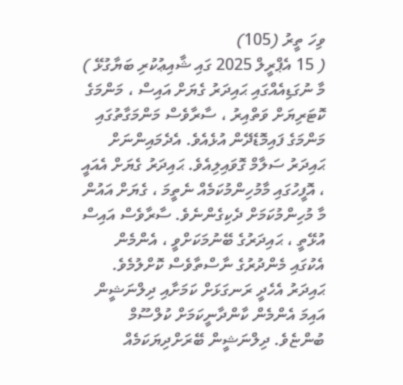ވިހަ ތީރު (105)
( 15 އެޕްރީލް 2025 ގައި ޝާއިޢުކުރި ބަޔާގުޅޭ )
މާ ނުގަޑިއެއްގައި ޙައިދަރު ގެޔަށް އައިސް ، މަންމަގެ ކޮޓަރިޔަށް ވަތްއިރު ، ސާރާވެސް މަންމަގާތުގައި މަންމަގެ ފައިމޮޑެދޭން އުޅެއެވެ. އެދެމައިންނަށް ޙައިދަރު ސަލާމް ގޮވައިލިއެވެ. ޙައިދަރު ގެޔަށް އެއައީ ، އޮފީހުގައި މާމުހިންމުކަމެއް ނެތީމަ ، ގެޔަށް އައުން މާ މުހިންމުކަމަށް ދެކިގެންނެވެ. ސާރާވެސް އައިސް އުޅޭތީ ، ޙައިދަރުގެ ބޭނުމަކަށްވީ ، އެންމެން އެކުގައި މެންދުރުގެ ނާސްތާވެސް ކޮށްލުމެވެ. ޙައިދަރު އެހެދީ ރަނގަޅަށް ކަމަށާއި ދިލްނަޝީން އައިމަ އެންމެން ކާންދާނީކަމަށް ކުލްސޫމް ބުންޏެވެ. ދިލްނަޝީން ބޭރަށްދިޔަކަމެއް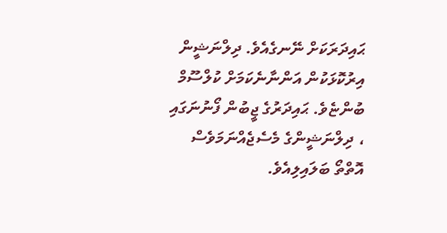ޙައިދަރަކަށް ނޭނގެއެވެ. ދިލްނަޝީން އިރުކޮޅަކުން އަންނާނެކަމަށް ކުލްސޫމް ބުންޏެވެ. ޙައިދަރުގެ ޖީބުން ފޯނުނަގައި ، ދިލްނަޝީންގެ މެސެޖެއްނަމަވެސް އޮތްތޯ ބަލައިލިއެވެ.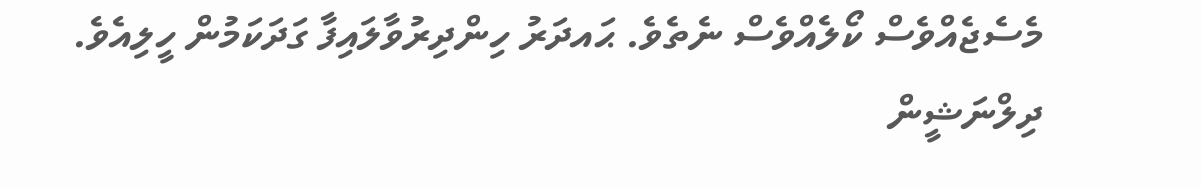މެސެޖެއްވެސް ކޯލެއްވެސް ނެތެވެ. ޙައދަރު ހިންދިރުވާލައިފާ ގަދަކަމުން ހީލިއެވެ. ދިލްނަޝީން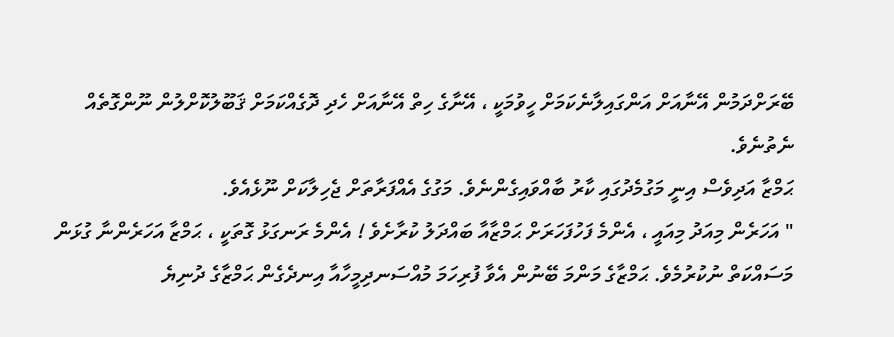ބޭރަށްދަމުން އޭނާއަށް އަންގައިލާނެކަމަށް ހީވުމަކީ ، އޭނާގެ ހިތް އޭނާއަށް ހެދި ދޮގެއްކަމަށް ޤަބޫލުކޮށްލުން ނޫންގޮތެއް ނެތުނެވެ.
ޙަމްޒާ އަދިވެސް އިނީ މަގުމެދުގައި ކާރު ބާއްވައިގެންނެވެ. މަގުގެ އެއްފަރާތަށް ޖެހިލާކަށް ނޫޅެއެވެ.
" އަހަރެން މިއަދު މިއައީ ، އެންމެ ފަހުފަހަރަށް ޙަމްޒާއާ ބައްދަލު ކުރާށެވެ ! އެންމެ ރަނގަޅު ގޮތަކީ ، ޙަމްޒާ އަހަރެންނާ ގުޅަން މަސައްކަތް ނުކުރުމެވެ. ޙަމްޒާގެ މަންމަ ބޭނުން އެވާ ފުރިހަމަ މުއްސަނދިމީހާއާ އިނދެގެން ޙަމްޒާގެ ދުނިޔެ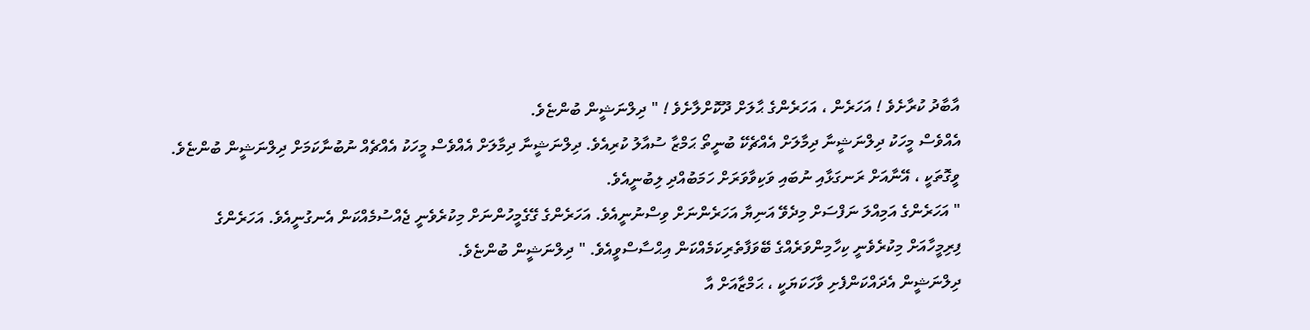އާބާދު ކުރާށެވެ ! އަހަރެން ، އަހަރެންގެ ޙާލަށް ދޫކޮށްލާށެވެ ! " ދިލްނަޝީން ބުންޏެވެ.
އެއްވެސް މީހަކު ދިލްނަޝީނާ ދިމާލަށް އެއްޗެކޭ ބުނީތޯ ޙަމްޒާ ސުއާލު ކުރިއެވެ. ދިލްނަޝީނާ ދިމާލަށް އެއްވެސް މީހަކު އެއްޗެއް ނުބުނާކަމަށް ދިލްނަޝީން ބުންޏެވެ. ވީގޮތަކީ ، އޭނާއަށް ރަނގަޅާއި ނުބައި ވަކިވާވަރަށް ހަމަބުއްދި ލިބުނީއެވެ.
" އަހަރެންގެ އަމިއްލަ ނަފްސަށް މިދެވޭ އަނިޔާ އަހަރެންނަށް ވިސްނުނީއެވެ. އަހަރެންގެ ގޭގެމީހުންނަށް މިކުރެވެނީ ޖެއްސުމެއްކަން އެނގުނީއެވެ. އަހަރެންގެ ފިރިމީހާއަށް މިކުރެވެނީ ކިހާމިންވަރެއްގެ ބޭވަފާތެރިކަމެއްކަން އިޙްސާސްވީއެވެ. " ދިލްނަޝީން ބުންޏެވެ.
ދިލްނަޝީން އެދައްކަންފެށި ވާހަކަޔަކީ ، ޙަމްޒާއަށް އާ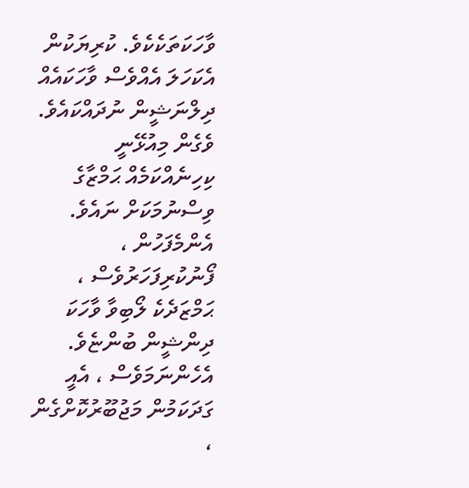ވާހަކަތަކެކެވެ. ކުރިޔަކުން އެކަހަލަ އެއްވެސް ވާހަކައެއް ދިލްނަޝީން ނުދައްކައެވެ. ވެގެން މިއުޅޭނީ ކިހިނެއްކަމެއް ޙަމްޒާގެ ވިސްނުމަކަށް ނައެވެ. އެންމެފަހުން ، ފޯނުކުރިފަހަރުވެސް ، ޙަމްޒަދެކެ ލޯބިވާ ވާހަކަ ދިންޝީން ބުންޏެވެ. އެހެންނަމަވެސް ، އެއީ ގަދަކަމުން މަޖުބޫރުކޮށްގެން ،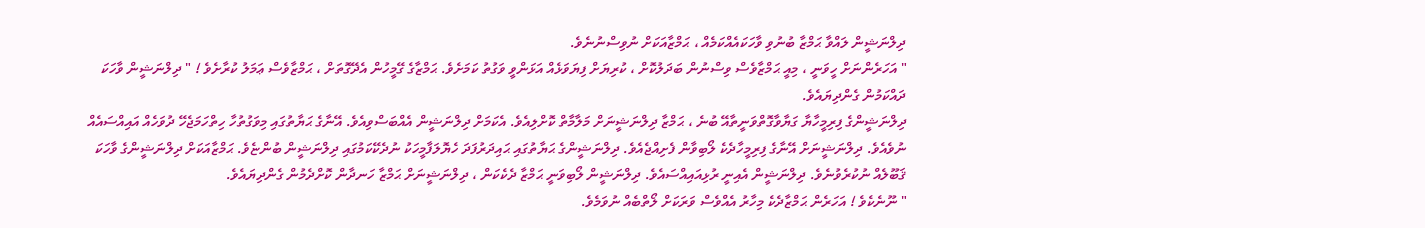ދިލްނަޝީން ލައްވާ ޙަމްޒާ ބުނުވި ވާހަކައެއްކަމެއް ، ޙަމްޒާއަކަށް ނުވިސްނުނެވެ.
" އަހަރެންނަށް ހީވަނީ ، މިއީ ޙަމްޒާވެސް ވިސްނުން ބަދަލުކޮށް ، ކުރިޔަށް ފިޔަވަޅެއް އަޅަންވީ ވަގުތު ކަމަށެވެ. ޙަމްޒާގެ ގޭމީހުން އެދޭގޮތަށް ، ޙަމްޒާވެސް ޢަމަލު ކުރާށެވެ ! " ދިލްނަޝީން ވާހަކަ ދައްކަމުން ގެންދިޔައެވެ.
ދިލްނަޝީންގެ ފިރިމީހާޔާ ގަޔާވާގޮތްވަނީތާއޭ ބުނެ ، ޙަމްޒާ ދިލްނަޝީނަށް މަލާމާތް ކޮށްލިއެވެ. އެކަމަށް ދިލްނަޝީން އެއްބަސްވިއެވެ. އޭނާގެ ޙަޔާތުގައި މިވަގުތުހާ ހިތްހަމަޖެހޭ ދުވަހެއް އައިއްސައެއް ނުވެއެވެ. ދިލްނަޝީނަށް އޭނާގެ ފިރިމީހާދެކެ ލޯބިވާން ފެށިއްޖެއެވެ. ދިލްނަޝީންގެ ޙަޔާތުގައި ޙައިދަރުފަދަ ހެޔޮލަފާމީހަކު ނުދެކޭކަމުގައި ދިލްނަޝީން ބުންޏެވެ. ޙަމްޒާއަކަށް ދިލްނަޝީންގެ ވާހަކަ ޤަބޫލެއް ނުކުރެވުނެވެ. ދިލްނަޝީން އެއިނީ ރުޅިއައިއްސައެވެ. ދިލްނަޝީން ލޯބިވަނީ ޙަމްޒާ ދެކެކަން ، ދިލްނަޝީނަށް ޙަމްޒާ ހަނދާން ކޮށްދެމުން ގެންދިޔައެވެ.
" ނޫނެކެވެ ! އަހަރެން ޙަމްޒާދެކެ މިހާރު އެއްވެސް ވަރަކަށް ލޯތްބެއް ނުވަމެވެ.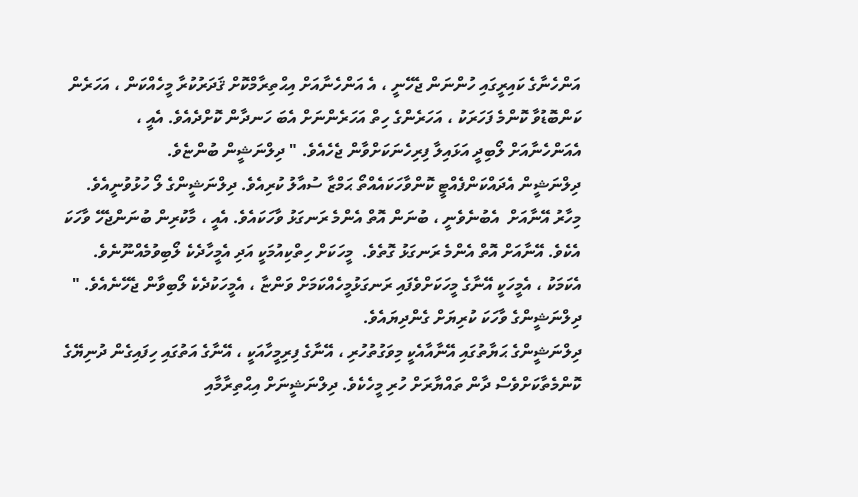އަންހެނާގެ ކައިރީގައި ހުންނަން ޖެހޭނީ ، އެ އަންހެނާއަށް އިޙްތިރާމްކޮށް ޤަދަރުކުރާ މީހެއްކަން ، އަހަރެން ކަންބޮޑުވާ ކޮންމެ ފަހަރަކު ، އަހަރެންގެ ހިތް އަހަރެންނަށް އެބަ ހަނދާން ކޮށްދެއެވެ. އެއީ ، އެއަންހެނާއަށް ލޯބިދީ އަޅައިލާ ފިރިހެނަކަށްވާން ޖެހެއެވެ. " ދިލްނަޝީން ބުންޏެވެ.
ދިލްނަޝީން އެދައްކަންފެއްޓީ ކޮންވާހަކައެއްތޯ ޙަމްޒާ ސުއާލު ކުރިއެވެ. ދިލްނަޝީންގެ ލޯ ހުޅުވުނީއެވެ. މިހާރު އޭނާއަށް  އެބުނެވެނީ ، ބުނަން އޮތް އެންމެ ރަނގަޅު ވާހަކައެވެ. އެއީ ، މާކުރިން ބުނަންޖެހޭ ވާހަކަ އެކެވެ. އޭނާއަށް އޮތް އެންމެ ރަނގަޅު ގޮތެވެ.  މީހަކަށް ހިތްކިއުމަކީ އަދި އެމީހާދެކެ ލޯބިވުމެއްނޫނެވެ. އެކަމަކު ، އެމީހަކީ އޭނާގެ މީހަކަށްވެފައި ރަނގަޅުމީހެއްކަމަށް ވަންޏާ ، އެމީހަކުދެކެ ލޯބިވާން ޖެހޭނެއެވެ. " ދިލްނަޝީންގެ ވާހަކަ ކުރިޔަށް ގެންދިޔައެވެ.
ދިލްނަޝީންގެ ޙަޔާތުގައި އޭނާއާއެކީ މިވަގުތުހުރި ، އޭނާގެ ފިރިމީހާއަކީ ، އޭނާގެ އަތުގައި ހިފައިގެން ދުނިޔޭގެ ކޮންމެތާކަށްވެސް ދާން ތައްޔާރަށް ހުރި މީހެކެވެ. ދިލްނަޝީނަށް އިޙްތިރާމާއި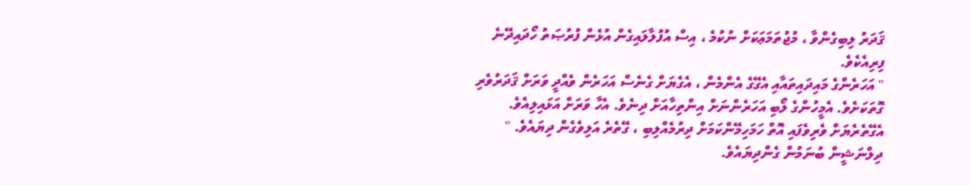ޤަދަރު ލިބިގެންވާ ، މުޖުތަމަޢަކަށް ނުކުމެ ، އިސް އުފުލާލައިގެން އުޅެން ފުރުޞަތު ހޯދައިދޭނެ ފިރިއެކެވެ.
" އަހަރެންގެ މައިދައިތައާއި އެގޭގެ އެންމެން ، އެގެޔަށް ގެނެސް އަހަރެން ވެއްދީ ވަރަށް ޤަދަރުވެރި ގޮތަކަށެވެ. އެމީހުންގެ ލޯބި އަހަރެންނަށް އިންތިހާއަށް ދިނެވެ. އެހާ ވަރަށް އަޅައިލިއެވެ. އެގޭތެރެޔަށް ވެރިވެފައި އޮތް ހަމަހިމޭންކަމަށް ދިރުމެއްލިބި ، ގޭތެރެ އަލިވެގެން ދިޔައެވެ. " ދިލްނަޝީން ބުނަމުން ގެންދިޔައެވެ.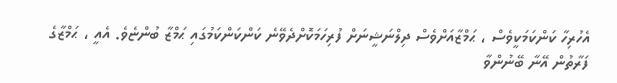އެހުރިހާ ކަންކަމަކީވެސް ، ޙަމްޒާއަށްވެސް ދިލްނަޝީނަށް ފުރިހަމަކޮށްދެވޭނެ ކަންކަންކަމުގައި ޙަމްޒާ ބުންޏެވެ. އެއީ ، ޙަމްޒާގެ ފަރާތުން އޭނާ ބޭނުންވާ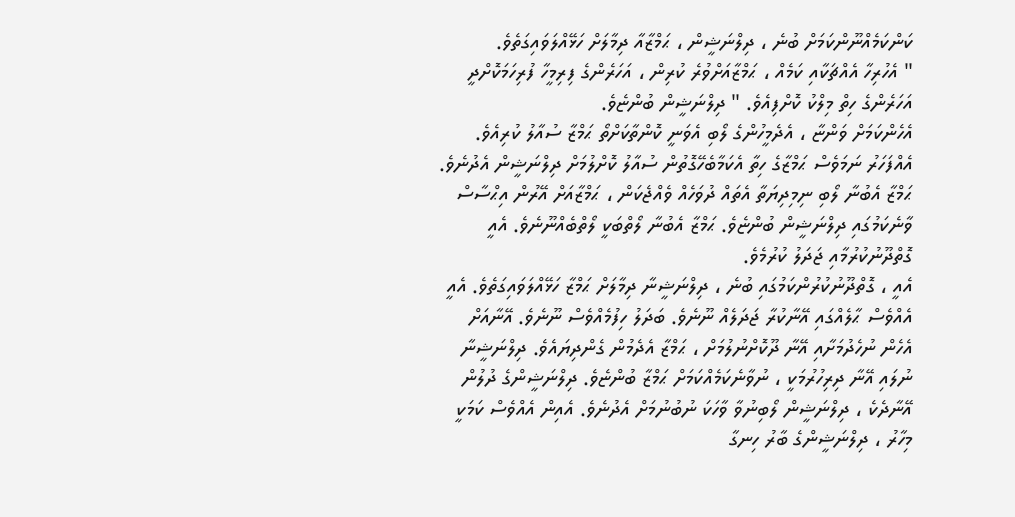ކަންކަމެއްނޫންކަމަށް ބުނެ ، ދިލްނަޝީން ، ޙަމްޒާއާ ދިމާލަށް ހަޅޭއްލަވައިގަތެވެ.
" އެހުރިހާ އެއްޗަކާއި ކަމެއް ، ޙަމްޒާއަށްވުރެ ކުރިން ، އަހަރެންގެ ފިރިމީހާ ފުރިހަމަކޮށްދީ އަހަރެންގެ ހިތް މިލްކު ކޮށްފިއެވެ. " ދިލްނަޝީން ބުންޏެވެ.
އެހެންކަމަށް ވަންޏާ ، އެދެމީހުންގެ ލޯބި އެވަނީ ކޮންތާކަށްތޯ ޙަމްޒާ ސުއާލު ކުރިއެވެ. އެއްފަހަރު ނަމަވެސް ޙަމްޒާގެ ހިތާ އެކަމާބެހޭގޮތުން ސުއާލު ކޮށްލުމަށް ދިލްނަޝީން އެދުނެވެ. ޙަމްޒާ އެބުނާ ލޯބި ނިމިދިޔަތާ އެތައް ދުވަހެއް ވެއްޖެކަން ، ޙަމްޒާއަށް އޭރުން އިޙްސާސް ވާނެކަމުގައި ދިލްނަޝީން ބުންޏެވެ. ޙަމްޒާ އެބުނާ ލޯތްބަކީ ލޯތްބެއްނޫނެވެ. އެއީ ގޮތްދޫނުކުރުމާއި ޖަދަލު ކުރުމެވެ.
އެއީ ، ގޮތްދޫނުކުރުންކަމުގައި ބުނެ ، ދިލްނަޝީނާ ދިމާލަށް ޙަމްޒާ ހަޅޭއްލަވައިގަތެވެ. އެއީ އެއްވެސް ޙާލެއްގައި އޭނާކުރާ ޖަދަލެއް ނޫނެވެ. ބަދަލު ހިފުމެއްވެސް ނޫނެވެ. އޭނާއަށް އެހެން ނުހެދުމަށާއި އޭނާ ދޫކޮށްނުލުމަށް ، ޙަމްޒާ އެދެމުން ގެންދިޔައެވެ. ދިލްނަޝީނާ ނުލައި އޭނާ ދިރިހުރުމަކީ ، ނުވާނެކަމެއްކަމަށް ޙަމްޒާ ބުންޏެވެ. ދިލްނަޝީންގެ ދުލުން އޭނާދެކެ ، ދިލްނަޝީން ލޯބިނުވާ ވާހަކަ ނުބުނުމަށް އެދުނެވެ. އެއިން އެއްވެސް ކަމަކީ މިހާރު ، ދިލްނަޝީންގެ ބާރު ހިނގާ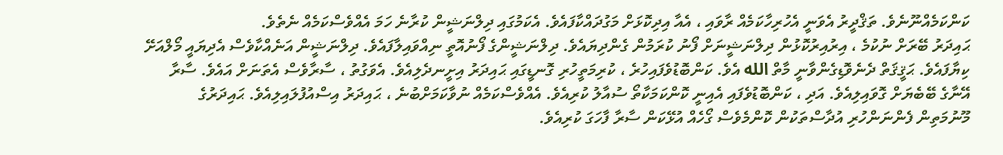ކަންކަމެއްނޫނެވެ. ތަޤްދީރު އެވަނީ އެހުރިހާކަމެއް ރާވައި ، އެއާ އިދިކޮޅަށް މަގުދައްކާފައެވެ. އެކަމުގައި ދިލްނަޝީން ކުރާނެ ހަމަ އެއްވެސްކަމެއް ނެތެވެ.
ޙައިދަރު ބޭރަށް ނުކުމެ ، އިރުއިރުކޮޅުން ދިލްނަޝީނަށް ފޯނު ކުރަމުން ގެންދިޔައެވެ. ދިލްނަޝީންގެ ފޯނުއޮތީ ނިއްވައިލާފައެވެ. ދިލްނަޝީން އަނެއްކާވެސް އެދިޔައީ މޯލްއަށޭ ކިޔާފައެވެ. ޙަޤީޤަތް ދެނެވޮޑިގެންވާނީ މާތް الله އެވެ. ކަންބޮޑުވެފައިހުރެ ، ކުރިމަތީހުރި ގޮނޑީގައި ޙައިދަރު އިށީނދެލިއެވެ. އެވަގުތު ، ސާރާވެސް އެތަނަށް އައެވެ. ސާރާ އޭނާގެ ބޭބެޔަށް ގޮވައިލިއެވެ. އަދި ، ކަންބޮޑުވެފައި އެއިނީ ކޮންކަމަކާތޯ ސުއާލު ކުރިއެވެ. އެއްވެސްކަމެއް ނުވާކަމަށްބުނެ ، ޙައިދަރު އިސްއުފުލައިލިއެވެ. ޙައިދަރުގެ މޫނުމަތިން ފެންނަންހުރި އުދާސްތަކުން ކޮންމެވެސް ގޯހެއް އުޅޭކަން ސާރާ ފާހަގަ ކުރިއެވެ.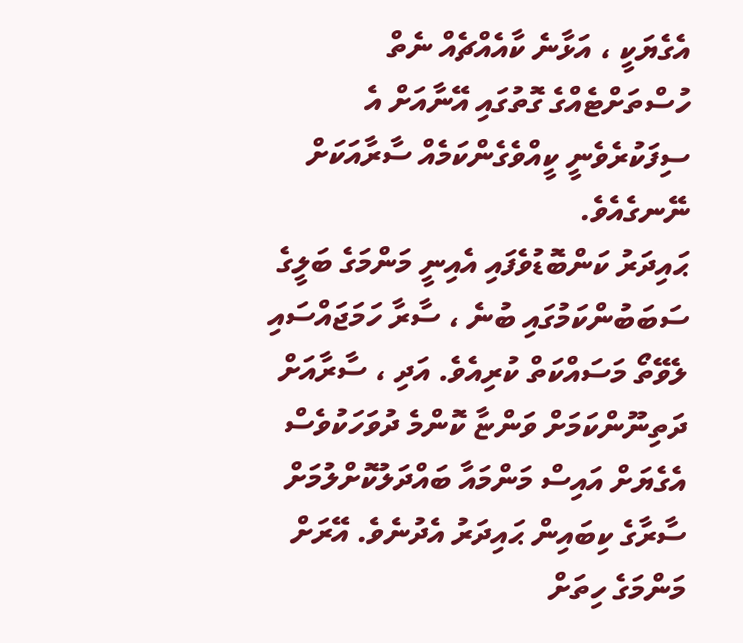އެގެޔަކީ ، އަޅާނެ ކާއެއްޗެއް ނެތް ހުސްތަށްޓެއްގެ ގޮތުގައި އޭނާއަށް އެ ސިފަކުރެވެނީ ކީއްވެގެންކަމެއް ސާރާއަކަށް ނޭނގެއެވެ.
ޙައިދަރު ކަންބޮޑުވެފައި އެއިނީ މަންމަގެ ބަލީގެ ސަބަބުންކަމުގައި ބުނެ ، ސާރާ ހަމަޖައްސައި ލެވޭތޯ މަސައްކަތް ކުރިއެވެ. އަދި ، ސާރާއަށް ދަތިނޫންކަމަށް ވަންޏާ ކޮންމެ ދުވަހަކުވެސް އެގެޔަށް އައިސް މަންމައާ ބައްދަލުކޮށްލުމަށް ސާރާގެ ކިބައިން ޙައިދަރު އެދުނެވެ. އޭރަށް މަންމަގެ ހިތަށް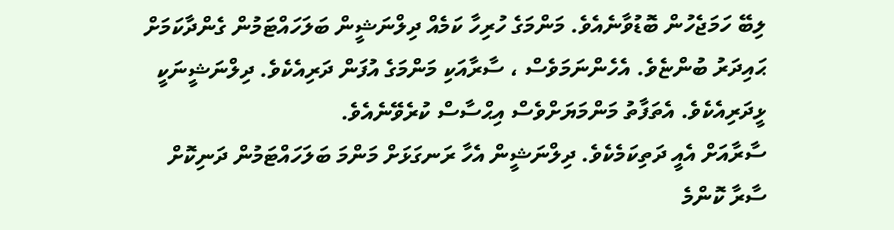ލިބޭ ހަމަޖެހުން ބޮޑުވާނެއެވެ. މަންމަގެ ހުރިހާ ކަމެއް ދިލްނަޝީން ބަލަހައްޓަމުން ގެންދާކަމަށް ޙައިދަރު ބުންޏެވެ. އެހެންނަމަވެސް ، ސާރާއަކި މަންމަގެ އުފަން ދަރިއެކެވެ. ދިލްނަޝީނަކީ ޅީދަރިއެކެވެ. އެތަފާތު މަންމަޔަށްވެސް އިޙްސާސް ކުރެވޭނެއެވެ.
ސާރާއަށް އެއީ ދަތިކަމެކެވެ. ދިލްނަޝީން އެހާ ރަނގަޅަށް މަންމަ ބަލަހައްޓަމުން ދަނިކޮށް ސާރާ ކޮންމެ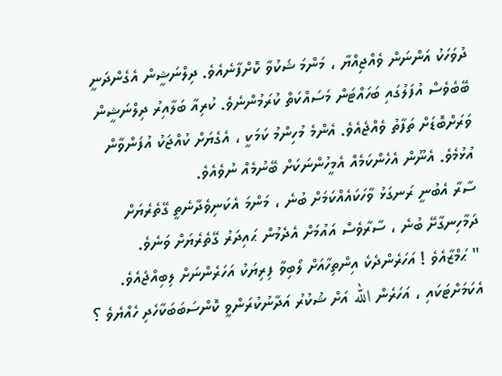ދުވަހަކު އަންނަން ވެއްޖިއްޔާ ، މަންމަ ޝަކުވާ ކޮށްފާނެއެވެ. ދިލްނަޝީން އެގެންދަނީ ބޭބެވެސް އުފަލުގައި ބަހައްޓަން މަސައްކަތް ކުރަމުންނެވެ. ކުރިއާ ބަލާއިރު ދިލްނަޝީން ވަރަށްބޮޑަށް ތަފާތު ވެއްޖެއެވެ. އެންމެ މުހިންމު ކަމަކީ ، އެގެޔަށް ކުއްޖަކު އުފަންވާން އުޅުމެވެ. އެނޫން އެހެންކަމެއް އެމީހުންނަކަށް ބޭނުމެއް ނުވެއެވެ.
ސާރާ އެބުނީ ރަނގަޅު ވާހަކައެއްކަމަށް ބުނެ ، މަންމަ އެކަނިވެދާނެތީ ގޭތެރެޔަށް ދަމާހިނގާށޭ ބުނެ ، ސާރާވެސް އައުމަށް އެދެމުން ޙައިދަރު ގޭތެރެޔަށް ވަނެވެ.
" ޙަމްޒާއެވެ ! އަހަރެންދެކެ އިންތިހާއަށް ލޯބިވާ ފިރިޔަކު އަހަރެންނަށް ލިބިއްޖެއެވެ. އެކަމަށްޓަކައި ، އަހަރެން الله އަށް ޝުކުރު އަދާނުކުރަންވީ ކޮންސަބަބަކާހެދި ހެއްޔެވެ ؟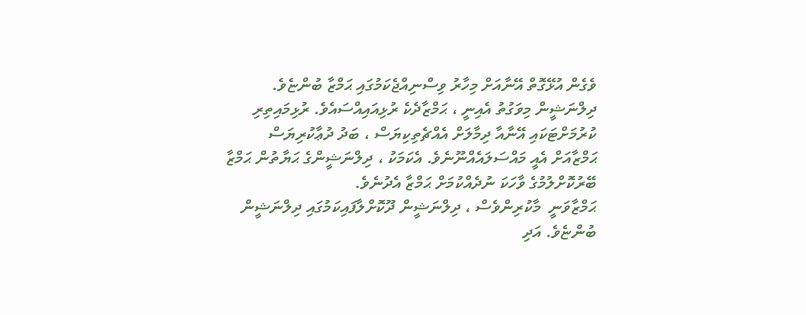ވެގެން އުޅޭގޮތް އޭނާއަށް މިހާރު ވިސްނިއްޖެކަމުގައި ޙަމްޒާ ބުންޏެވެ. ދިލްނަޝީން މިވަގުތު އެއިނީ ، ޙަމްޒާދެކެ ރުޅިއައިއްސައެވެ. ރުޅިމައިތިރި ކުރުމަށްޓަކައި އޭނާއާ ދިމާލަށް އެއްޗެތިކިޔަސް ، ބަދު ދުޢާކުރިޔަސް ޙަމްޒާއަށް އެއީ މައްސަލައެއްނޫނެވެ. އެކަމަކު ، ދިލްނަޝީންގެ ޙަޔާތުން ޙަމްޒާ ބޭރުކޮށްލުމުގެ ވާހަކަ ނުދެއްކުމަށް ޙަމްޒާ އެދުނެވެ.
ޙަމްޒާވަނީ  މާކުރިންވެސް ، ދިލްނަޝީން ދޫކޮށްލާފައިކަމުގައި ދިލްނަޝީން ބުންޏެވެ. އަދި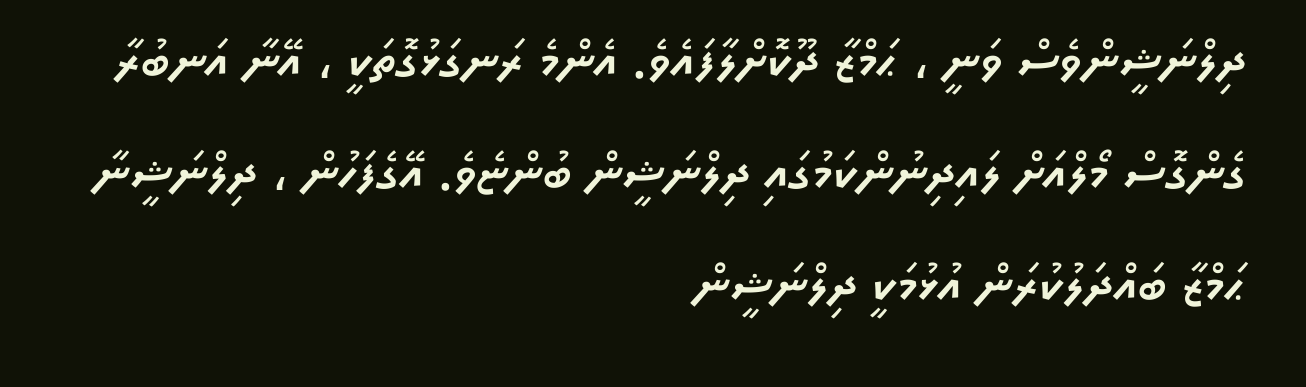ދިލްނަޝީންވެސް ވަނީ ، ޙަމްޒާ ދޫކޮށްލާފައެވެ. އެންމެ ރަނގަޅުގޮތަކީ ، އޭނާ އަނބުރާ ގެންގޮސް މޯލްއަށް ލައިދިނުންކަމުގައި ދިލްނަޝީން ބުންޏެވެ. އޭގެފަހުން ، ދިލްނަޝީނާ ޙަމްޒާ ބައްދަލުކުރަން އުޅުމަކީ ދިލްނަޝީން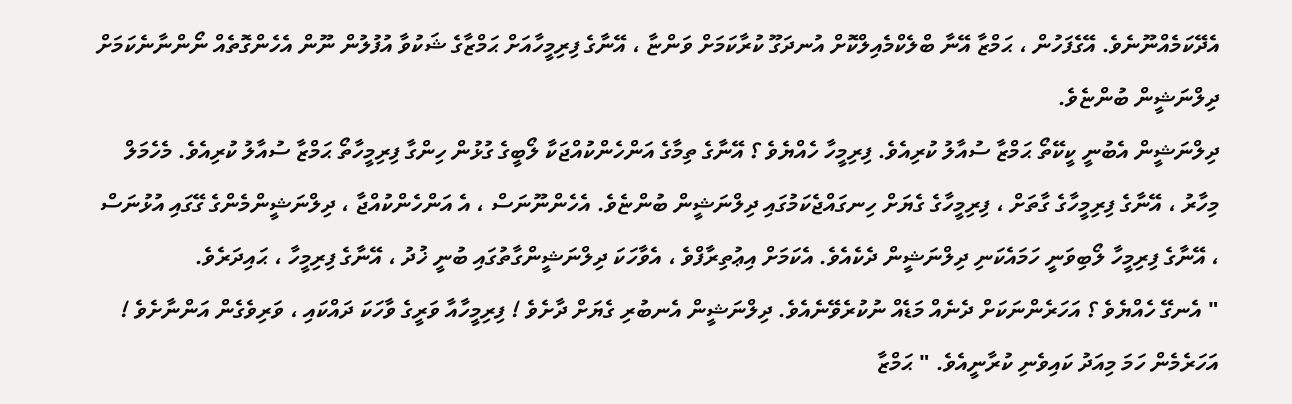އެދޭކަމެއްނޫނެވެ. އޭގެފަހުން ، ޙަމްޒާ އޭނާ ބްލެކްމެއިލްކޮށް އުނދަގޫ ކުރާކަމަށް ވަންޏާ ، އޭނާގެ ފިރިމީހާއަށް ޙަމްޒާގެ ޝަކުވާ އުފުލުން ނޫން އެހެންގޮތެއް ނޯންނާނެކަމަށް ދިލްނަޝީން ބުންޏެވެ.
ދިލްނަޝީން އެބުނީ ކީކޭތޯ ޙަމްޒާ ސުއާލު ކުރިއެވެ. ފިރިމީހާ ހެއްޔެވެ ؟ އޭނާގެ ތިމާގެ އަންހެންކުއްޖަކާ ލޯބީގެ ގުޅުން ހިންގާ ފިރިމީހާތޯ ޙަމްޒާ ސުއާލު ކުރިއެވެ. މެހެމަލް މިހާރު ، އޭނާގެ ފިރިމީހާގެ ގާތަށް ، ފިރިމީހާގެ ގެޔަށް ހިނގައްޖެކަމުގައި ދިލްނަޝީން ބުންޏެވެ. އެހެންނޫނަސް ، އެ އަންހެންކުއްޖާ ، ދިލްނަޝީންމެންގެ ގޭގައި އުޅުނަސް ، އޭނާގެ ފިރިމީހާ ލޯބިވަނީ ހަމައެކަނި ދިލްނަޝީން ދެކެއެވެ. އެކަމަށް އިޢުތިރާފްވެ ، އެވާހަކަ ދިލްނަޝީންގާތުގައި ބުނީ ޚުދު ، އޭނާގެ ފިރިމީހާ ، ޙައިދަރެވެ.
" އެނގޭ ހެއްޔެވެ ؟ އަހަރެންނަކަށް ދެނެއް މަޑެއް ނުކުރެވޭނެއެވެ. ދިލްނަޝީން އެނބުރި ގެޔަށް ދާށެވެ ! ފިރިމީހާއާ ވަރީގެ ވާހަކަ ދައްކައި ، ވަރިވެގެން އަންނާށެވެ ! އަހަރެމެން ހަމަ މިއަދު ކައިވެނި ކުރާނީއެވެ. " ޙަމްޒާ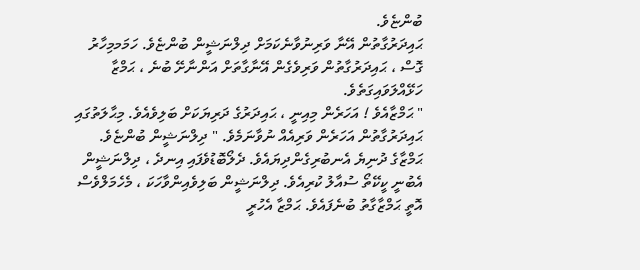ބުންޏެވެ.
ޙައިދަރުގާތުން އޭނާ ވަރިނުވާނެކަމަށް ދިލްނަޝީން ބުންޏެވެ. ހަމަމމިހާރު ގޮސް ، ޙައިދަރުގާތުން ވަރިވެގެން އޭނާގާތަށް އަންނާށޭ ބުނެ ، ޙަމްޒާ ހަޅޭއްލަވައިގަތެވެ.
" ޙަމްޒާއެވެ ! އަހަރެން މިއިނީ ، ޙައިދަރުގެ ދަރިޔަކަށް ބަލިވެއެވެ. މިޙާލަތުގައި ޙައިދަރުގާތުން އަހަރެން ވަރިއެއް ނުވާނަމެވެ. " ދިލްނަޝީން ބުންޏެވެ.
ޙަމްޒާގެ ދުނިޔެ އެނބުރިގެންދިޔައެވެ. ދެލޯބޮޑުވެފައި އިނދެ ، ދިލްނަޝީން އެބުނީ ކީކޭތޯ ސުއާލު ކުރިއެވެ. ދިލްނަޝީން ބަލިވެއިންވާހަކަ ، މެހެމަލްވެސް އޮތީ ޙަމްޒާގާތު ބުނެފައެވެ. ޙަމްޒާ އެހުރީ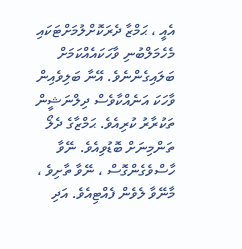އެއީ ، ޙަމްޒާ ދެރަކޮށްލުމަށްޓަކައި މެހެމަލްބުނި ވާހަކައެއްކަމަށް ބަލައިގެންނެވެ. އޭނާ ބަލިވެއިން ވާހަކަ އަނެއްކާވެސް ދިލްނަޝީން ތަކުރާރު ކުރިއެވެ. ޙަމްޒާގެ ދެލޯ ތަންމިނަށް ބޮޑުވިއެވެ. ނޭވާ ހާސްވެގެންގޮސް ، ނޭވާ ތާށިވެ ،  މާނޭވާ ލެވެން ފެއްޓިއެވެ. އަދި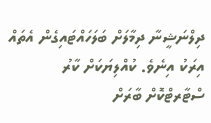ދިލްނަޝީނާ ދިމާލަށް ބަލަހައްޓައިގެން އެތައް އިރަކު އިނެވެ. ކުއްލިޔަކަށް ކާރު ސްޓާރޓްކޮށް ބާރަށް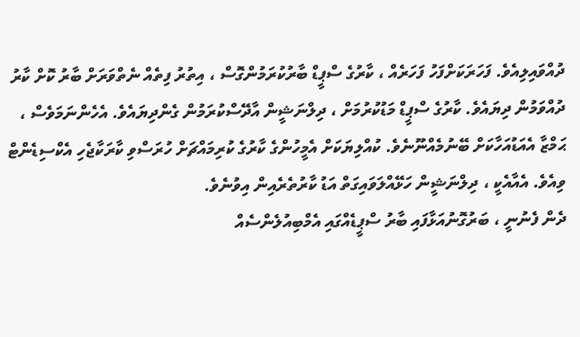ދުއްވައިލިއެވެ. ފަހަރަކަށްފަހު ފަހަރެއް ، ކާރުގެ ސްޕީޑް ބާރުކުރަމުންގޮސް ، އިތުރު ފިތެއް ނެތްވަރަށް ބާރު ކޮށް ކާރު ދުއްވަމުން ދިޔައެވެ. ކާރުގެ ސްޕީޑް މަޑުކުރުމަށް ، ދިލްނަޝީން އާދޭސްކުރަމުން ގެންދިޔައެވެ. އެހެންނަމަވެސް ، ޙަމްޒާ އެއަޑުއަހާކަށް ބޭނުމެއްނޫނެވެ. ކުއްލިޔަކަށް އެމީހުންގެ ކާރުގެ ކުރިމައްޗަށް ހުރަސްވި ކާރަކާޖެހި އެކްސިޑެންޓް ވިއެވެ. އެއާއެކީ ، ދިލްނަޝީން ހަޅޭއްލަވައިގަތް އަޑު ކާރުތެރެއިން އިވުނެވެ.
ދެން ފެނުނީ ، ބަރުގޮނުއަޅާފައި ބާރު ސްޕީޑެއްގައި އެމްބިއުލެންސެއް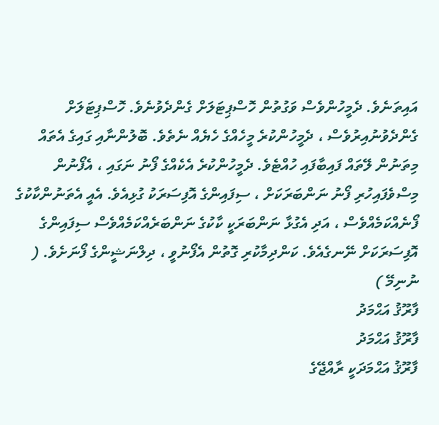އައިތަނެވެ. ދެމީހުންވެސް ވަގުތުން ހޮސްޕިޓަލަށް ގެންދެވުނެވެ. ހޮސްޕިޓަލަށް ގެންދެވުނުއިރުވެސް ، ދެމީހުންކުރެ މީހެއްގެ ހެޔެއް ނެތެވެ. ބޮލުންނާއި ގައިގެ އެތައް މިތަނުން ލޭތައް ފައިބާފައި ހުއްޓެވެ. ދެމީހުންކުރެ އެކެއްގެ ފޯނު ނަގައި ، އެފޯނުން މިސްވެފައިހުރި ފޯނު ނަންބަރަކަށް ، ސިފައިންގެ އޮފިސަރަކު ގުޅިއެވެ. އެއީ އެތަނުންކާކުގެ ފޯނެއްކަމެއްވެސް ، އަދި އެގުޅާ ނަންބަރަކީ ކާކުގެ ނަންބަރެއްކަމެއްވެސް ސިފައިންގެ އޮފިސަރަކަށް ނޭނގެއެވެ. ކަންދިމާކުރި ގޮތުން އެފޯނުވީ ، ދިލްނަޝީންގެ ފޯނަށެވެ. ( ނުނިމޭ )
ފާރޫޤު އަޙްމަދު
ފާރޫޤު އަޙްމަދު
ފާރޫޤު އަޙްމަދަކީ ރާއްޖޭގެ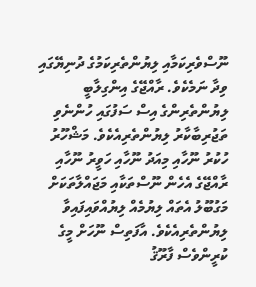ނޫސްވެރިކަމާއި ލިޔުންތެރިކަމުގެ ދުނިޔޭގައި ވިދާ ނަމެކެވެ. ރާއްޖޭގެ އިންގިލާބީ ލިޔުންތެރިންގެ އިސް ސަފުގައި ހުންނެވި ތަޖުރިބާކާރު ލިޔުންތެރިއެކެވެ. މަޝްހޫރު ހުކުރު ނޫހާއި މިއަދު ނޫހާއި ހަވީރު ނޫހާއި ރާއްޖޭގެ އެހެން ނޫސްތަކާއި މަޖައްލާތަކަށް މަގުބޫލު އެތައް ލިޔުމެއް ލިޔުއްވައިފައިވާ ލިޔުންތެރިއެކެވެ. އާފަތިސް ނޫހަށް މީގެ ކުރީންވެސް ފާރޫޤު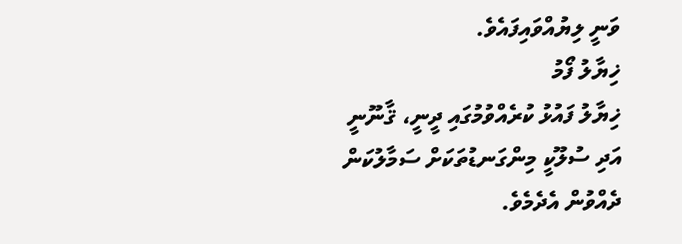ވަނީ ލިޔުއްވައިފައެވެ.
ޚިޔާލު ފޯމު
ޚިޔާލު ފައުޅު ކުރެއްވުމުގައި ދީނީ، ޤާނޫނީ އަދި ސުލޫކީ މިންގަނޑުތަކަށް ސަމާލުކަން ދެއްވުން އެދެމެވެ.